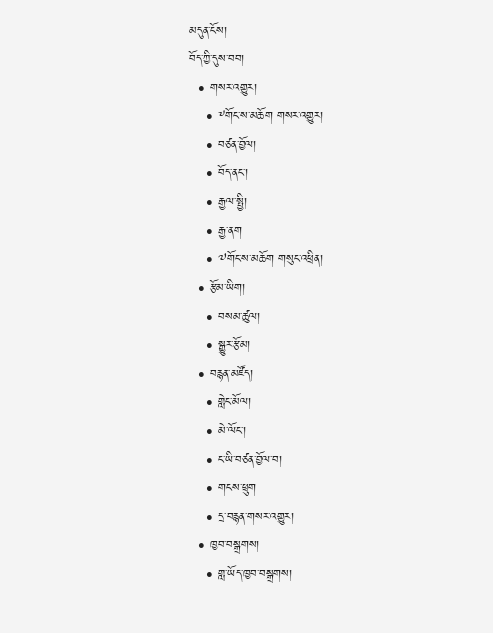མདུན་ངོས།
བོད་ཀྱི་དུས་བབ།
  • གསར་འགྱུར།
    • ༸གོང་ས་མཆོག གསར་འགྱུར།
    • བཙན་བྱོལ།
    • བོད་ནང་།
    • རྒྱལ་སྤྱི།
    • རྒྱ་ནག
    • ༧གོང་ས་མཆོག གསུང་འཕྲིན།
  • རྩོམ་ཡིག།
    • བསམ་ཚུལ།
    • སྒྱུར་རྩོམ།
  • བརྙན་མཛོད།
    • གླེང་མོལ།
    • མེ་ལོང་།
    • ང་ཡི་བཙན་བྱོལ་བ།
    • གངས་ཕྲུག
    • དྲ་བརྙན་གསར་འགྱུར།
  • ཁྱབ་བསྒྲགས།
    • གླ་ཡོད་ཁྱབ་བསྒྲགས།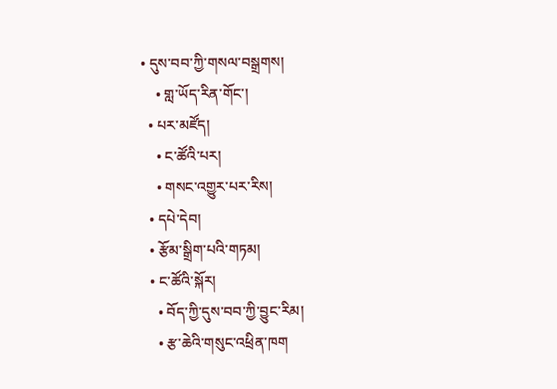• དུས་བབ་ཀྱི་གསལ་བསྒྲགས།
    • གླ་ཡོད་རིན་གོང་།
  • པར་མཛོད།
    • ང་ཚོའི་པར།
    • གསང་འགྱུར་པར་རིས།
  • དཔེ་དེབ།
  • རྩོམ་སྒྲིག་པའི་གཏམ།
  • ང་ཚོའི་སྐོར།
    • བོད་ཀྱི་དུས་བབ་ཀྱི་བྱུང་རིམ།
    • རྩ་ཆེའི་གསུང་འཕྲིན་ཁག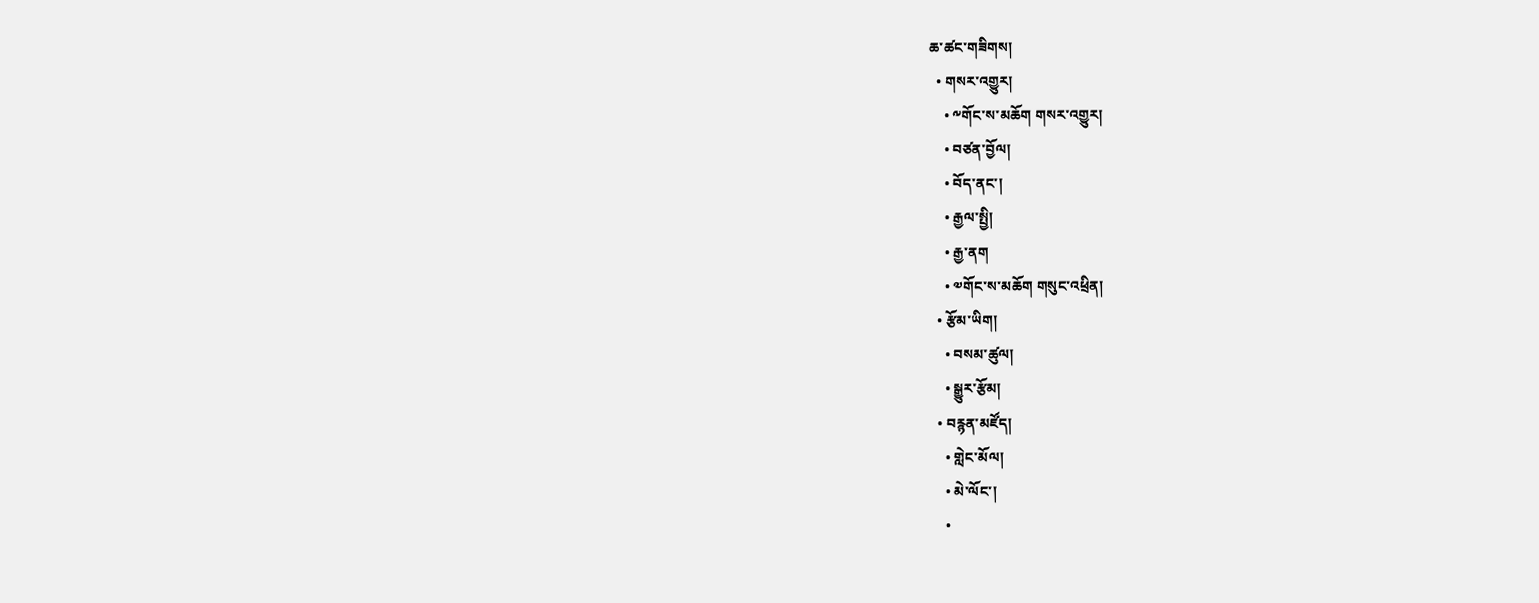ཆ་ཚང་གཟིགས།
  • གསར་འགྱུར།
    • ༸གོང་ས་མཆོག གསར་འགྱུར།
    • བཙན་བྱོལ།
    • བོད་ནང་།
    • རྒྱལ་སྤྱི།
    • རྒྱ་ནག
    • ༧གོང་ས་མཆོག གསུང་འཕྲིན།
  • རྩོམ་ཡིག།
    • བསམ་ཚུལ།
    • སྒྱུར་རྩོམ།
  • བརྙན་མཛོད།
    • གླེང་མོལ།
    • མེ་ལོང་།
    •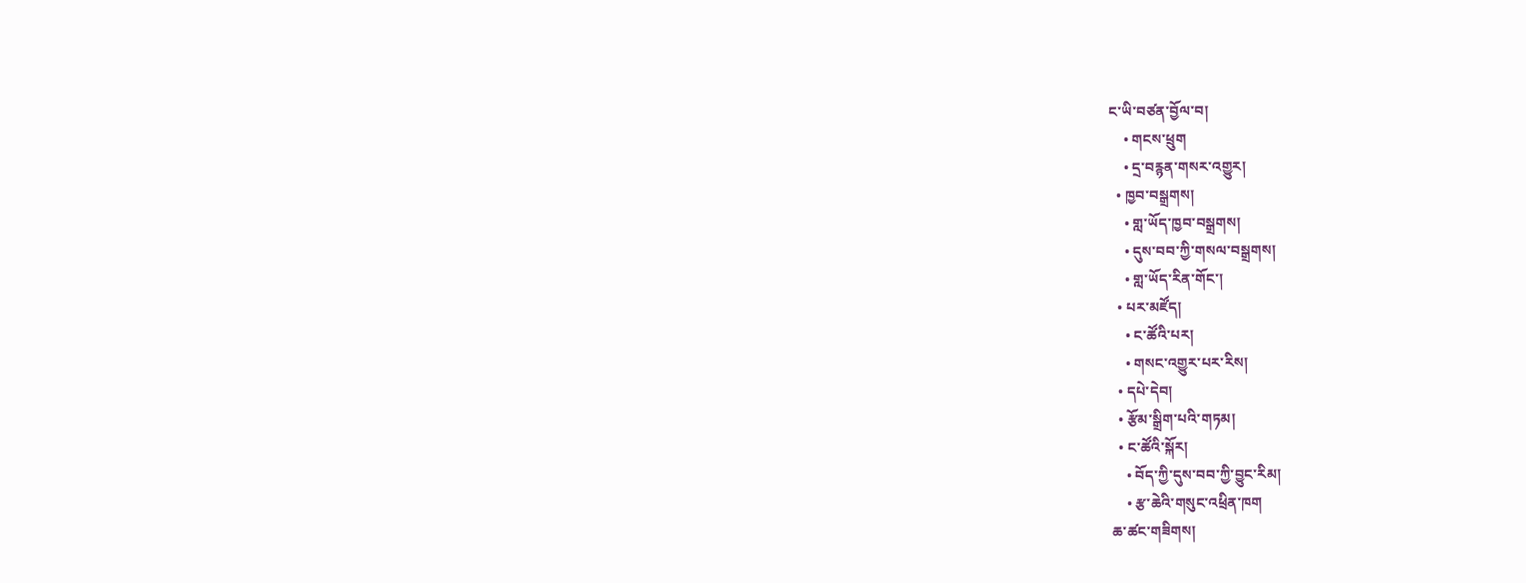ང་ཡི་བཙན་བྱོལ་བ།
    • གངས་ཕྲུག
    • དྲ་བརྙན་གསར་འགྱུར།
  • ཁྱབ་བསྒྲགས།
    • གླ་ཡོད་ཁྱབ་བསྒྲགས།
    • དུས་བབ་ཀྱི་གསལ་བསྒྲགས།
    • གླ་ཡོད་རིན་གོང་།
  • པར་མཛོད།
    • ང་ཚོའི་པར།
    • གསང་འགྱུར་པར་རིས།
  • དཔེ་དེབ།
  • རྩོམ་སྒྲིག་པའི་གཏམ།
  • ང་ཚོའི་སྐོར།
    • བོད་ཀྱི་དུས་བབ་ཀྱི་བྱུང་རིམ།
    • རྩ་ཆེའི་གསུང་འཕྲིན་ཁག
ཆ་ཚང་གཟིགས།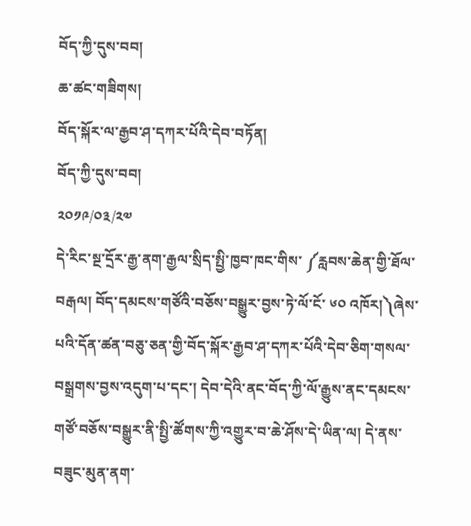བོད་ཀྱི་དུས་བབ།
ཆ་ཚང་གཟིགས།
བོད་སྐོར་ལ་རྒྱབ་ཤ་དཀར་པོའི་དེབ་བཏོན།
བོད་ཀྱི་དུས་བབ།
༢༠༡༩/༠༣/༢༧
དེ་རིང་སྔ་དྲོར་རྒྱ་ནག་རྒྱལ་སྲིད་སྤྱི་ཁྱབ་ཁང་གིས་ ༼རླབས་ཆེན་གྱི་ཐོལ་བརྒལ། བོད་དམངས་གཙོའི་བཅོས་བསྒྱུར་བྱས་ཏེ་ལོ་ངོ་ ༦༠ འཁོར།༽ཞེས་པའི་དོན་ཚན་བཅུ་ཅན་གྱི་བོད་སྐོར་རྒྱབ་ཤ་དཀར་པོའི་དེབ་ཅིག་གསལ་བསྒྲགས་བྱས་འདུག་པ་དང་། དེབ་དེའི་ནང་བོད་ཀྱི་ལོ་རྒྱུས་ནང་དམངས་གཙོ་བཅོས་བསྒྱུར་ནི་སྤྱི་ཚོགས་ཀྱི་འགྱུར་བ་ཆེ་ཤོས་དེ་ཡིན་ལ། དེ་ནས་བཟུང་མུན་ནག་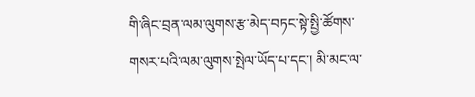གི་ཞིང་བྲན་ལམ་ལུགས་རྩ་མེད་བཏང་སྟེ་སྤྱི་ཚོགས་གསར་པའི་ལམ་ལུགས་སྤེལ་ཡོད་པ་དང་། མི་མང་ལ་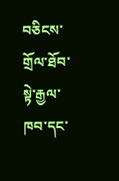བཅིངས་གྲོལ་ཐོབ་སྟེ་རྒྱལ་ཁབ་དང་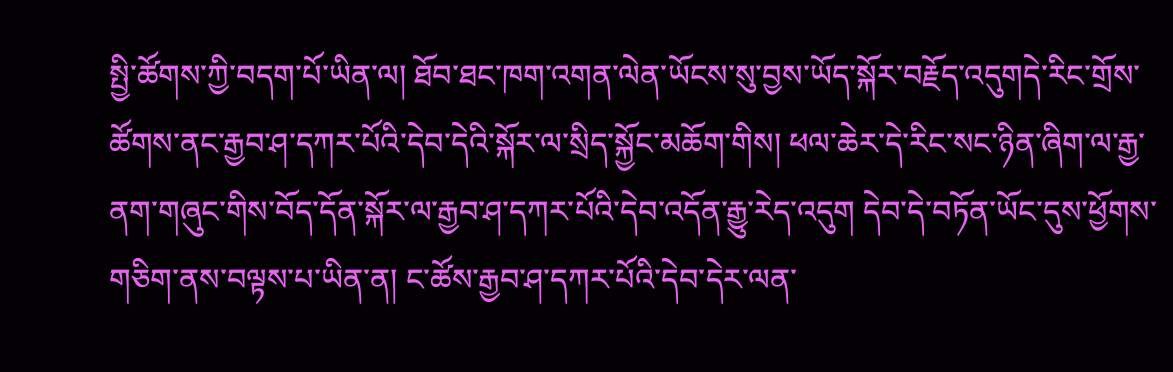སྤྱི་ཚོགས་ཀྱི་བདག་པོ་ཡིན་ལ། ཐོབ་ཐང་ཁག་འགན་ལེན་ཡོངས་སུ་བྱས་ཡོད་སྐོར་བརྗོད་འདུགདེ་རིང་གྲོས་ཚོགས་ནང་རྒྱབ་ཤ་དཀར་པོའི་དེབ་དེའི་སྐོར་ལ་སྲིད་སྐྱོང་མཆོག་གིས། ཕལ་ཆེར་དེ་རིང་སང་ཉིན་ཞིག་ལ་རྒྱ་ནག་གཞུང་གིས་བོད་དོན་སྐོར་ལ་རྒྱབ་ཤ་དཀར་པོའི་དེབ་འདོན་རྒྱུ་རེད་འདུག དེབ་དེ་བཏོན་ཡོང་དུས་ཕྱོགས་གཅིག་ནས་བལྟས་པ་ཡིན་ན། ང་ཚོས་རྒྱབ་ཤ་དཀར་པོའི་དེབ་དེར་ལན་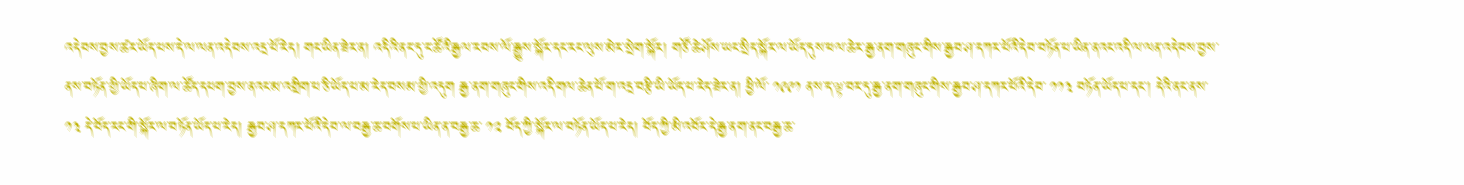འདེབས་བྱས་ཚར་ཡོད་པས་དེ་ལ་ལན་འདེབས་འདྲ་པོ་རེད། གང་ཡིན་ཟེར་ན། འདིའི་ནང་དུ་ང་ཚོའི་རྒྱལ་རབས་ལོ་རྒྱུས་སྐོར་དང་རང་ལུས་མེར་སྲེག་སྐོར། གཙོ་ཆེ་ཤོས་ཡང་སྲིད་སྐོར་ལ་ཡོད་དུས་ཕལ་ཆེར་རྒྱ་ནག་གཞུང་གིས་རྒྱབ་ཤ་དཀར་པོའི་དེབ་བཏོན་པ་ཡིན་ནའང་འདི་ལ་ལན་འདེབས་བྱས་ནས་བཏོན་གྱི་ཡོད་པ་ཞིག་ལ་ཚོད་དཔག་བྱས་ནའང་མ་འགྲིག་པ་ཅི་ཡོད་པ་མ་རེད་བསམ་གྱི་འདུག རྒྱ་ནག་གཞུང་གིས་འདི་གལ་ཆེན་པོ་ག་འདྲ་བརྩི་ཡི་ཡོད་པ་རེད་ཟེར་ན། ཕྱི་ལོ་ ༡༩༩༡ ནས་ད་ལྟ་བར་དུ་རྒྱ་ནག་གཞུང་གིས་རྒྱབ་ཤ་དཀར་པོའི་དེབ་ ༡༡༣ བཏོན་ཡོད་པ་དང་། དེའི་ནང་ནས་ ༡༣ དེ་བོད་རང་གི་སྐོར་ལ་བཏོན་ཡོད་པ་རེད། རྒྱབ་ཤ་དཀར་པོའི་དེབ་ལ་བརྒྱ་ཆ་བགོས་པ་ཡིན་ན་བརྒྱ་ཆ་ ༡༢ བོད་ཀྱི་སྐོར་ལ་བཏོན་ཡོད་པ་རེད། བོད་ཀྱི་མི་འབོར་དེ་རྒྱ་ནག་ནང་བརྒྱ་ཆ་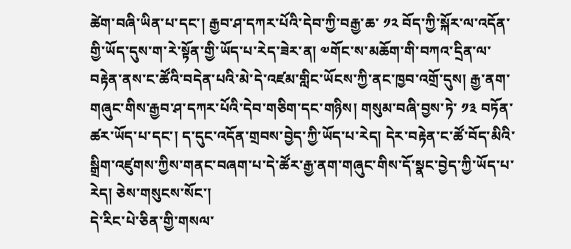ཚེག་བཞི་ཡིན་པ་དང་། རྒྱབ་ཤ་དཀར་པོའི་དེབ་ཀྱི་བརྒྱ་ཆ་ ༡༢ བོད་ཀྱི་སྐོར་ལ་འདོན་གྱི་ཡོད་དུས་ག་རེ་སྟོན་གྱི་ཡོད་པ་རེད་ཟེར་ན། ༧གོང་ས་མཆོག་གི་བཀའ་དྲིན་ལ་བརྟེན་ནས་ང་ཚོའི་བདེན་པའི་མེ་དེ་འཛམ་གླིང་ཡོངས་ཀྱི་ནང་ཁྱབ་འགྲོ་དུས། རྒྱ་ནག་གཞུང་གིས་རྒྱབ་ཤ་དཀར་པོའི་དེབ་གཅིག་དང་གཉིས། གསུམ་བཞི་བྱས་ཏེ་ ༡༣ བཏོན་ཚར་ཡོད་པ་དང་། ད་དུང་འདོན་གྲབས་བྱེད་ཀྱི་ཡོད་པ་རེད། དེར་བརྟེན་ང་ཚོ་བོད་མིའི་སྒྲིག་འཛུགས་ཀྱིས་གནང་བཞག་པ་དེ་ཚོར་རྒྱ་ནག་གཞུང་གིས་དོ་སྣང་བྱེད་ཀྱི་ཡོད་པ་རེད། ཅེས་གསུངས་སོང་།
དེ་རིང་པེ་ཅིན་གྱི་གསལ་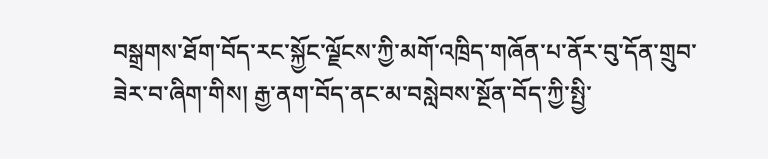བསྒྲགས་ཐོག་བོད་རང་སྐྱོང་ལྗོངས་ཀྱི་མགོ་འཁྲིད་གཞོན་པ་ནོར་བུ་དོན་གྲུབ་ཟེར་བ་ཞིག་གིས། རྒྱ་ནག་བོད་ནང་མ་བསླེབས་སྔོན་བོད་ཀྱི་སྤྱི་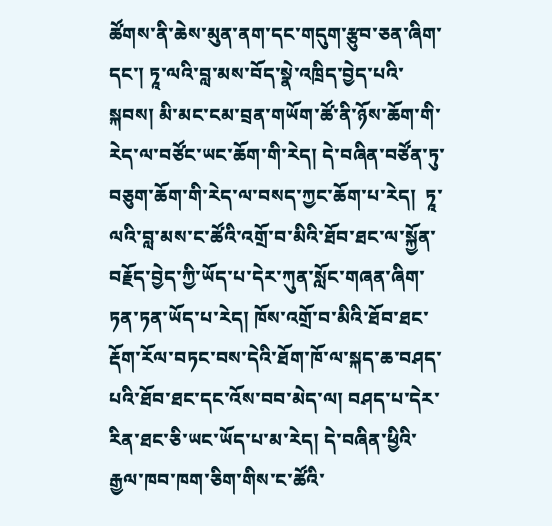ཚོགས་ནི་ཆེས་མུན་ནག་དང་གདུག་རྩུབ་ཅན་ཞིག་དང་། ཏཱ་ལའི་བླ་མས་བོད་སྣེ་འཁྲིད་བྱེད་པའི་སྐབས། མི་མང་ངམ་བྲན་གཡོག་ཚོ་ནི་ཉོས་ཆོག་གི་རེད་ལ་བཙོང་ཡང་ཆོག་གི་རེད། དེ་བཞིན་བཙོན་ཏུ་བཅུག་ཆོག་གི་རེད་ལ་བསད་ཀྱང་ཆོག་པ་རེད།  ཏཱ་ལའི་བླ་མས་ང་ཚོའི་འགྲོ་བ་མིའི་ཐོབ་ཐང་ལ་སྐྱོན་བརྗོད་བྱེད་ཀྱི་ཡོད་པ་དེར་ཀུན་སློང་གཞན་ཞིག་ཏན་ཏན་ཡོད་པ་རེད། ཁོས་འགྲོ་བ་མིའི་ཐོབ་ཐང་རྡོག་རོལ་བཏང་བས་དེའི་ཐོག་ཁོ་ལ་སྐད་ཆ་བཤད་པའི་ཐོབ་ཐང་དང་འོས་བབ་མེད་ལ། བཤད་པ་དེར་རིན་ཐང་ཅི་ཡང་ཡོད་པ་མ་རེད། དེ་བཞིན་ཕྱིའི་རྒྱལ་ཁབ་ཁག་ཅིག་གིས་ང་ཚོའི་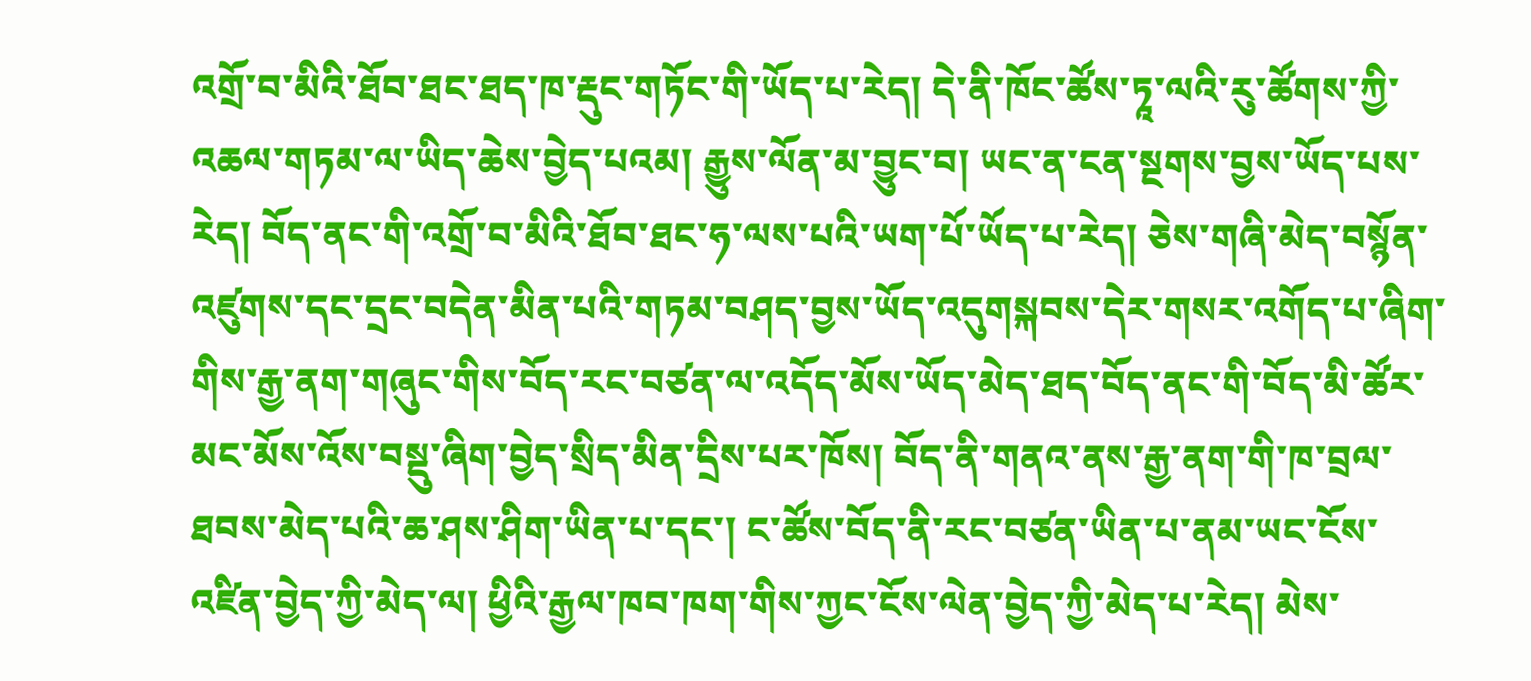འགྲོ་བ་མིའི་ཐོབ་ཐང་ཐད་ཁ་རྡུང་གཏོང་གི་ཡོད་པ་རེད། དེ་ནི་ཁོང་ཚོས་ཏཱ་ལའི་རུ་ཚོགས་ཀྱི་འཆལ་གཏམ་ལ་ཡིད་ཆེས་བྱེད་པའམ། རྒྱུས་ལོན་མ་བྱུང་བ། ཡང་ན་ངན་སྔགས་བྱས་ཡོད་པས་རེད། བོད་ནང་གི་འགྲོ་བ་མིའི་ཐོབ་ཐང་ཧ་ལས་པའི་ཡག་པོ་ཡོད་པ་རེད། ཅེས་གཞི་མེད་བསྙོན་འཛུགས་དང་དྲང་བདེན་མིན་པའི་གཏམ་བཤད་བྱས་ཡོད་འདུགསྐབས་དེར་གསར་འགོད་པ་ཞིག་གིས་རྒྱ་ནག་གཞུང་གིས་བོད་རང་བཙན་ལ་འདོད་མོས་ཡོད་མེད་ཐད་བོད་ནང་གི་བོད་མི་ཚོར་མང་མོས་འོས་བསྡུ་ཞིག་བྱེད་སྲིད་མིན་དྲིས་པར་ཁོས། བོད་ནི་གནའ་ནས་རྒྱ་ནག་གི་ཁ་བྲལ་ཐབས་མེད་པའི་ཆ་ཤས་ཤིག་ཡིན་པ་དང་། ང་ཚོས་བོད་ནི་རང་བཙན་ཡིན་པ་ནམ་ཡང་ངོས་འཛིན་བྱེད་ཀྱི་མེད་ལ། ཕྱིའི་རྒྱལ་ཁབ་ཁག་གིས་ཀྱང་ངོས་ལེན་བྱེད་ཀྱི་མེད་པ་རེད། མེས་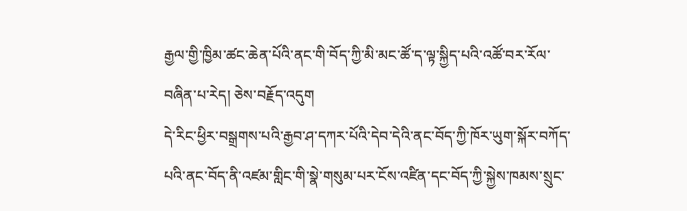རྒྱལ་གྱི་ཁྱིམ་ཚང་ཆེན་པོའི་ནང་གི་བོད་ཀྱི་མི་མང་ཚོ་ད་ལྟ་སྐྱིད་པའི་འཚོ་བར་རོལ་བཞིན་པ་རེད། ཅེས་བརྗོད་འདུག
དེ་རིང་ཕྱིར་བསྒྲགས་པའི་རྒྱབ་ཤ་དཀར་པོའི་དེབ་དེའི་ནང་བོད་ཀྱི་ཁོར་ཡུག་སྐོར་བཀོད་པའི་ནང་བོད་ནི་འཛམ་གླིང་གི་སྣེ་གསུམ་པར་ངོས་འཛིན་དང་བོད་ཀྱི་སྐྱེས་ཁམས་སྲུང་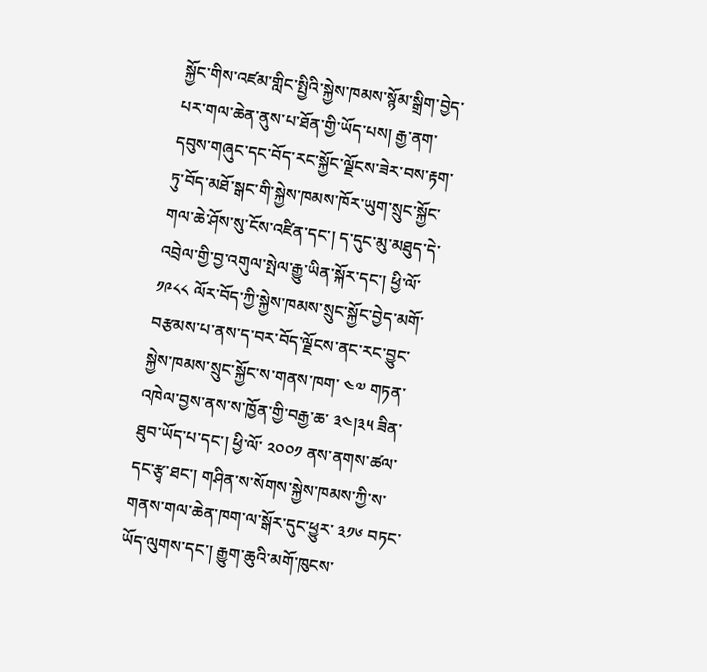སྐྱོང་གིས་འཛམ་གླིང་སྤྱིའི་སྐྱེས་ཁམས་སྙོམ་སྒྲིག་བྱེད་པར་གལ་ཆེན་ནུས་པ་ཐོན་གྱི་ཡོད་པས། རྒྱ་ནག་དབུས་གཞུང་དང་བོད་རང་སྐྱོང་ལྗོངས་ཟེར་བས་རྟག་ཏུ་བོད་མཐོ་སྒང་གི་སྐྱེས་ཁམས་ཁོར་ཡུག་སྲུང་སྐྱོང་གལ་ཆེ་ཤོས་སུ་ངོས་འཛིན་དང་། ད་དུང་མུ་མཐུད་དེ་འབྲེལ་གྱི་བྱ་འགུལ་སྤེལ་རྒྱུ་ཡིན་སྐོར་དང་། ཕྱི་ལོ་ ༡༩༨༨ ལོར་བོད་ཀྱི་སྐྱེས་ཁམས་སྲུང་སྐྱོང་བྱེད་མགོ་བརྩམས་པ་ནས་ད་བར་བོད་ལྗོངས་ནང་རང་བྱུང་སྐྱེས་ཁམས་སྲུང་སྐྱོང་ས་གནས་ཁག་ ༤༧ གཏན་འཁེལ་བྱས་ནས་ས་ཁྱོན་གྱི་བརྒྱ་ཆ་ ༣༤།༣༥ ཟིན་ཐུབ་ཡོད་པ་དང་། ཕྱི་ལོ་ ༢༠༠༡ ནས་ནགས་ཚལ་དང་རྩྭ་ཐང་། གཤིན་ས་སོགས་སྐྱེས་ཁམས་ཀྱི་ས་གནས་གལ་ཆེན་ཁག་ལ་སྒོར་དུང་ཕྱུར་ ༣༡༦ བཏང་ཡོད་ལུགས་དང་། རྒྱུག་ཆུའི་མགོ་ཁུངས་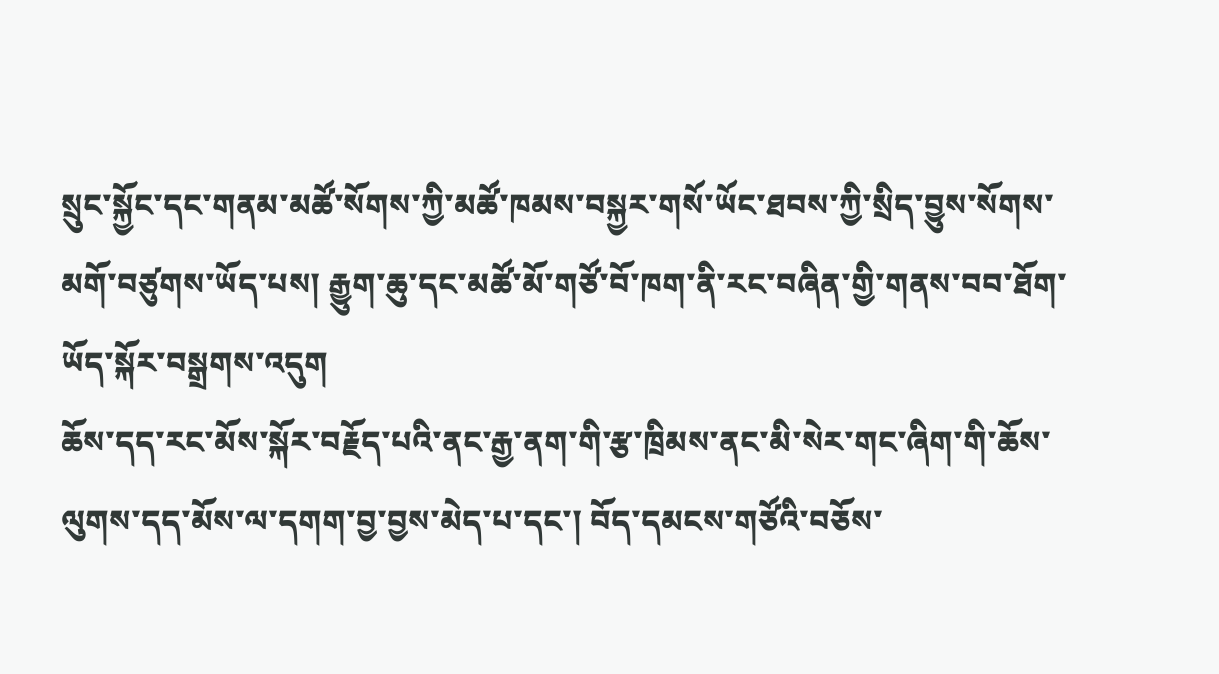སྲུང་སྐྱོང་དང་གནམ་མཚོ་སོགས་ཀྱི་མཚོ་ཁམས་བསྐྱར་གསོ་ཡོང་ཐབས་ཀྱི་སྲིད་བྱུས་སོགས་མགོ་བཙུགས་ཡོད་པས། རྒྱུག་ཆུ་དང་མཚོ་མོ་གཙོ་བོ་ཁག་ནི་རང་བཞིན་གྱི་གནས་བབ་ཐོག་ཡོད་སྐོར་བསྒྲགས་འདུག
ཆོས་དད་རང་མོས་སྐོར་བརྗོད་པའི་ནང་རྒྱ་ནག་གི་རྩ་ཁྲིམས་ནང་མི་སེར་གང་ཞིག་གི་ཆོས་ལུགས་དད་མོས་ལ་དགག་བྱ་བྱས་མེད་པ་དང་། བོད་དམངས་གཙོའི་བཅོས་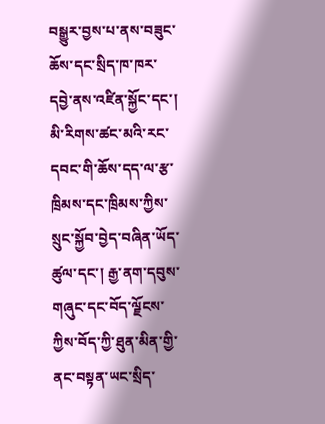བསྒྱུར་བྱས་པ་ནས་བཟུང་ཆོས་དང་སྲིད་ཁ་ཁར་དབྱེ་ནས་འཛིན་སྐྱོང་དང་། མི་རིགས་ཚང་མའི་རང་དབང་གི་ཆོས་དད་ལ་རྩ་ཁྲིམས་དང་ཁྲིམས་ཀྱིས་སྲུང་སྐྱོབ་བྱེད་བཞིན་ཡོད་ཚུལ་དང་། རྒྱ་ནག་དབུས་གཞུང་དང་བོད་ལྗོངས་ཀྱིས་བོད་ཀྱི་ཐུན་མིན་གྱི་ནང་བསྟན་ཡང་སྲིད་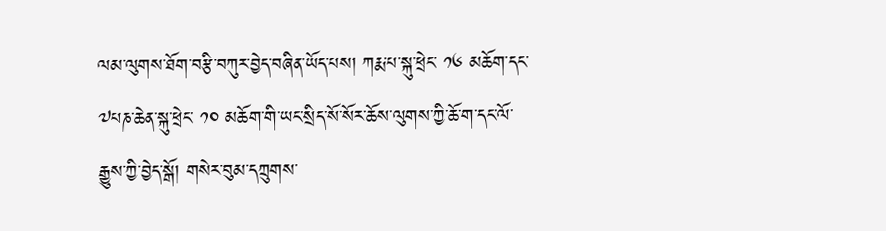ལམ་ལུགས་ཐོག་བརྩི་བཀུར་བྱེད་བཞིན་ཡོད་པས། ཀརྨ་པ་སྐུ་ཕྲེང་ ༡༦ མཆོག་དང་༧པཎ་ཆེན་སྐུ་ཕྲེང་ ༡༠ མཆོག་གི་ཡང་སྲིད་སོ་སོར་ཆོས་ལུགས་ཀྱི་ཆོ་ག་དང་ལོ་རྒྱུས་ཀྱི་བྱེད་སྒོ། གསེར་བུམ་དཀྲུགས་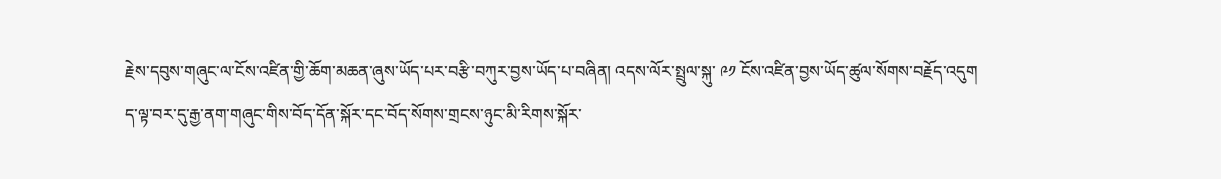རྗེས་དབུས་གཞུང་ལ་ངོས་འཛིན་གྱི་ཆོག་མཆན་ཞུས་ཡོད་པར་བརྩི་བཀུར་བྱས་ཡོད་པ་བཞིན། འདས་ལོར་སྤྲུལ་སྐུ་ ༩༡ ངོས་འཛིན་བྱས་ཡོད་ཚུལ་སོགས་བརྗོད་འདུག
ད་ལྟ་བར་དུ་རྒྱ་ནག་གཞུང་གིས་བོད་དོན་སྐོར་དང་བོད་སོགས་གྲངས་ཉུང་མི་རིགས་སྐོར་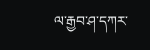ལ་རྒྱབ་ཤ་དཀར་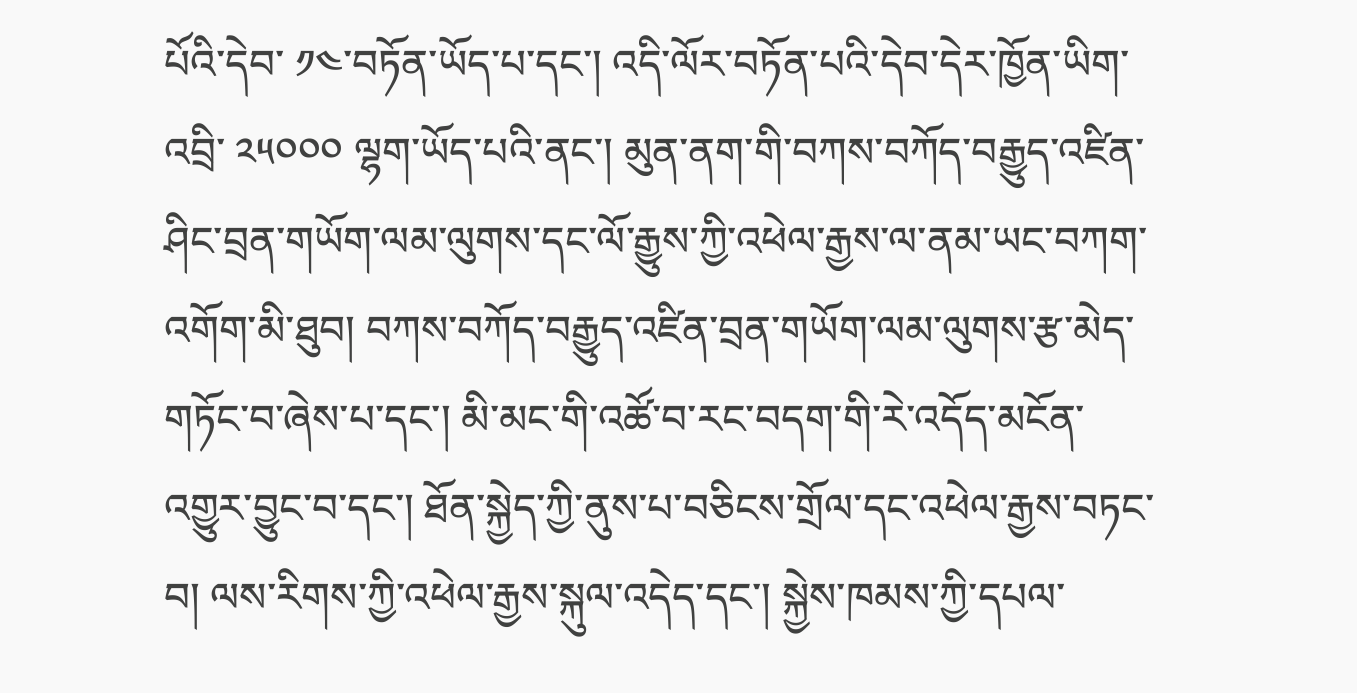པོའི་དེབ་ ༡༤་བཏོན་ཡོད་པ་དང་། འདི་ལོར་བཏོན་པའི་དེབ་དེར་ཁྱོན་ཡིག་འབྲི་ ༢༥༠༠༠ ལྷག་ཡོད་པའི་ནང་། མུན་ནག་གི་བཀས་བཀོད་བརྒྱུད་འཛིན་ཤིང་བྲན་གཡོག་ལམ་ལུགས་དང་ལོ་རྒྱུས་ཀྱི་འཕེལ་རྒྱས་ལ་ནམ་ཡང་བཀག་འགོག་མི་ཐུབ། བཀས་བཀོད་བརྒྱུད་འཛིན་བྲན་གཡོག་ལམ་ལུགས་རྩ་མེད་གཏོང་བ་ཞེས་པ་དང་། མི་མང་གི་འཚོ་བ་རང་བདག་གི་རེ་འདོད་མངོན་འགྱུར་བྱུང་བ་དང་། ཐོན་སྐྱེད་ཀྱི་ནུས་པ་བཅིངས་གྲོལ་དང་འཕེལ་རྒྱས་བཏང་བ། ལས་རིགས་ཀྱི་འཕེལ་རྒྱས་སྐུལ་འདེད་དང་། སྐྱེས་ཁམས་ཀྱི་དཔལ་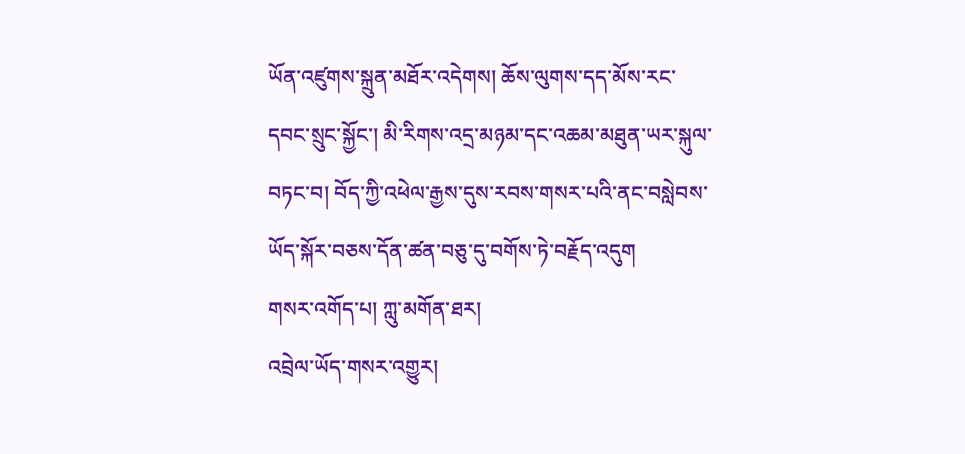ཡོན་འཛུགས་སྐྲུན་མཐོར་འདེགས། ཆོས་ལུགས་དད་མོས་རང་དབང་སྲུང་སྐྱོང་། མི་རིགས་འདྲ་མཉམ་དང་འཆམ་མཐུན་ཡར་སྐུལ་བཏང་བ། བོད་ཀྱི་འཕེལ་རྒྱས་དུས་རབས་གསར་པའི་ནང་བསླེབས་ཡོད་སྐོར་བཅས་དོན་ཚན་བཅུ་དུ་བགོས་ཏེ་བརྗོད་འདུག
གསར་འགོད་པ། ཀླུ་མགོན་ཐར།
འབྲེལ་ཡོད་གསར་འགྱུར།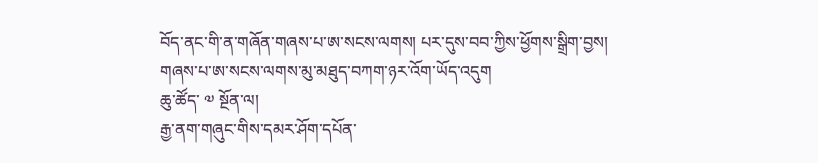བོད་ནང་གི་ན་གཞོན་གཞས་པ་ཨ་སངས་ལགས། པར་དུས་བབ་ཀྱིས་ཕྱོགས་སྒྲིག་བྱས།
གཞས་པ་ཨ་སངས་ལགས་མུ་མཐུད་བཀག་ཉར་འོག་ཡོད་འདུག
ཆུ་ཚོད་ ༧ སྔོན་ལ།
རྒྱ་ནག་གཞུང་གིས་དམར་ཤོག་དཔོན་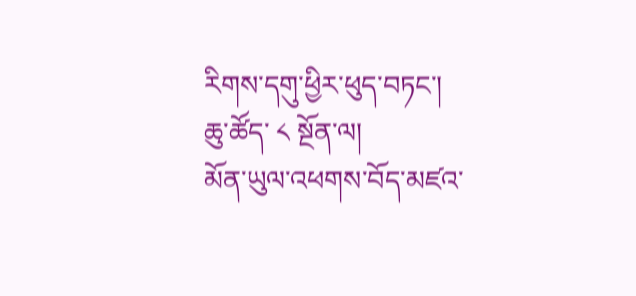རིགས་དགུ་ཕྱིར་ཕུད་བཏང་།
ཆུ་ཚོད་ ༨ སྔོན་ལ།
མོན་ཡུལ་འཕགས་བོད་མཛའ་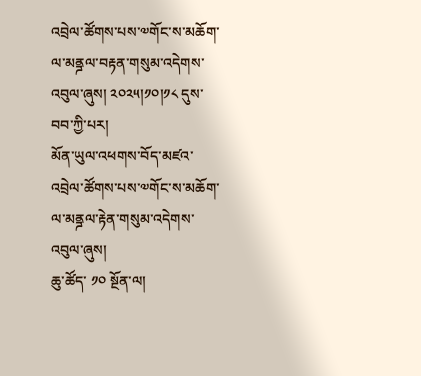འབྲེལ་ཚོགས་པས་༧གོང་ས་མཆོག་ལ་མནྜལ་བརྟན་གསུམ་འདེགས་འབུལ་ཞུས། ༢༠༢༥།༡༠།༡༨ དུས་བབ་ཀྱི་པར།
མོན་ཡུལ་འཕགས་བོད་མཛའ་འབྲེལ་ཚོགས་པས་༧གོང་ས་མཆོག་ལ་མནྜལ་རྟེན་གསུམ་འདེགས་འབུལ་ཞུས།
ཆུ་ཚོད་ ༡༠ སྔོན་ལ།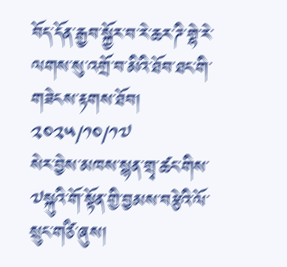བོད་དོན་རྒྱབ་སྐྱོར་བ་རེ་ཆར་ཌི་གྷེ་རེ་ལགས་སུ་འགྲོ་བ་མིའི་ཐོབ་ཐང་གི་གཟེངས་རྟགས་ཐོབ།
༢༠༢༥/༡༠/༡༧
སེར་བྱེས་མཁས་སྙན་གྲྭ་ཚང་གིས་༧སྐུའི་གོ་སྟོན་གྱི་བྱམས་བརྩེའི་ལོ་སྲུང་གཙི་ཞུས།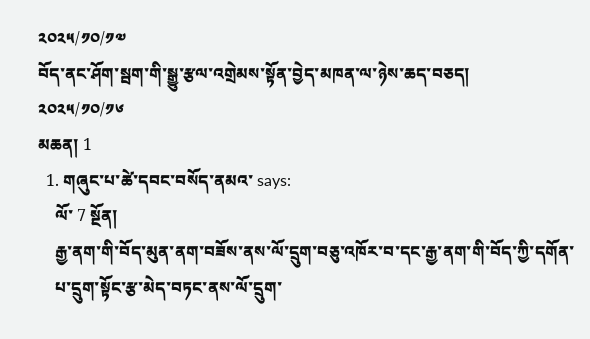༢༠༢༥/༡༠/༡༧
བོད་ནང་ཤོག་སྦག་གི་སྒྱུ་རྩལ་འགྲེམས་སྟོན་བྱེད་མཁན་ལ་ཉེས་ཆད་བཅད།
༢༠༢༥/༡༠/༡༦
མཆན། 1
  1. གཞུང་པ་ཚེ་དབང་བསོད་ནམའ་ says:
    ལོ་ 7 སྔོན།
    རྒྱ་ནག་གི་བོད་མུན་ནག་བཟོས་ནས་ལོ་དྲུག་བཅུ་འཁོར་བ་དང་རྒྱ་ནག་གི་བོད་ཀྱི་དགོན་
    པ་དྲུག་སྟོང་རྩ་མེད་བཏང་ནས་ལོ་དྲུག་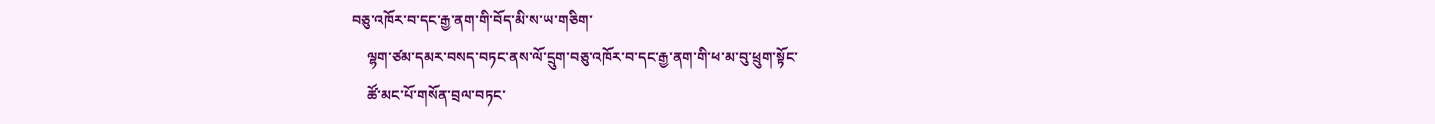བཅུ་འཁོར་བ་དང་རྒྱ་ནག་གི་བོད་མི་ས་ཡ་གཅིག་
    ལྷག་ཙམ་དམར་བསད་བཏང་ནས་ལོ་དྲུག་བཅུ་འཁོར་བ་དང་རྒྱ་ནག་གི་ཕ་མ་བུ་ཕྲུག་སྟོང་
    ཚོ་མང་པོ་གསོན་བྲལ་བཏང་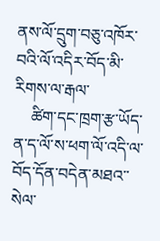ནས་ལོ་དྲུག་བཅུ་འཁོར་བའི་ལོ་འདིར་བོད་མི་རིགས་ལ་རྒལ་
    ཚིག་དང་ཁྲག་རྩ་ཡོད་ན་ད་ལོ་ས་ཕག་ལོ་འདི་ལ་བོད་དོན་བདེན་མཐའ་་སེལ་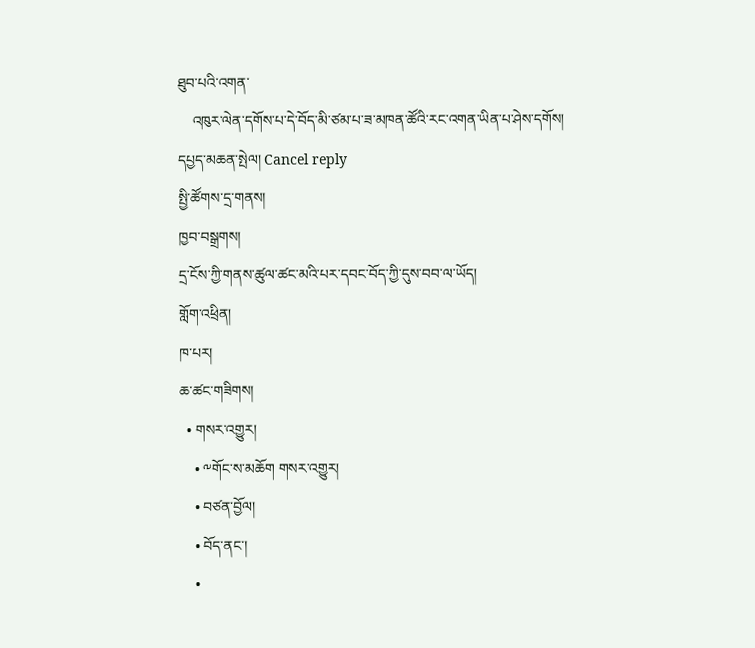ཐུབ་པའི་འགན་
    འཁུར་ལེན་དགོས་པ་དེ་བོད་མི་ཙམ་པ་ཟ་མཁན་ཚོའི་རང་འགན་ཡིན་པ་ཤེས་དགོས།
དཔྱད་མཆན་སྤེལ། Cancel reply
སྤྱི་ཚོགས་དྲ་གནས།
ཁྱབ་བསྒྲགས།
དྲ་ངོས་ཀྱི་གནས་ཚུལ་ཚང་མའི་པར་དབང་བོད་ཀྱི་དུས་བབ་ལ་ཡོད།
གློག་འཕྲིན།
ཁ་པར།
ཆ་ཚང་གཟིགས།
  • གསར་འགྱུར།
    • ༸གོང་ས་མཆོག གསར་འགྱུར།
    • བཙན་བྱོལ།
    • བོད་ནང་།
    •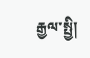རྒྱལ་སྤྱི།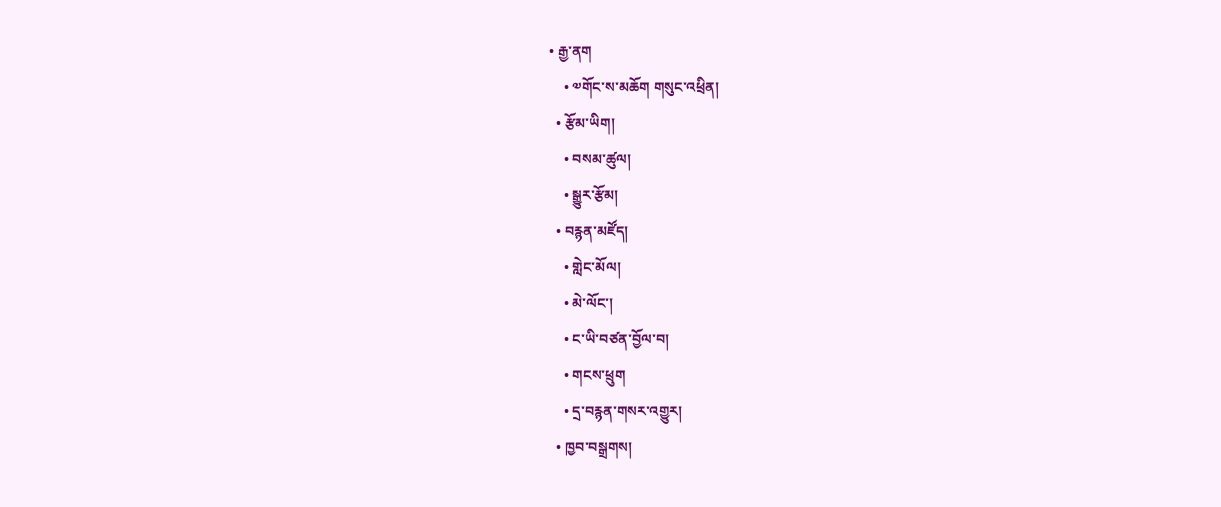• རྒྱ་ནག
    • ༧གོང་ས་མཆོག གསུང་འཕྲིན།
  • རྩོམ་ཡིག།
    • བསམ་ཚུལ།
    • སྒྱུར་རྩོམ།
  • བརྙན་མཛོད།
    • གླེང་མོལ།
    • མེ་ལོང་།
    • ང་ཡི་བཙན་བྱོལ་བ།
    • གངས་ཕྲུག
    • དྲ་བརྙན་གསར་འགྱུར།
  • ཁྱབ་བསྒྲགས།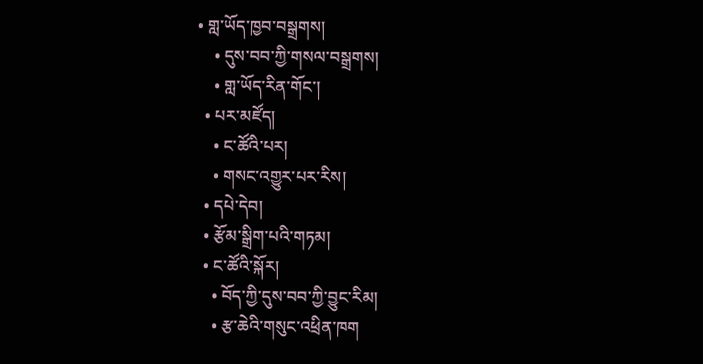• གླ་ཡོད་ཁྱབ་བསྒྲགས།
    • དུས་བབ་ཀྱི་གསལ་བསྒྲགས།
    • གླ་ཡོད་རིན་གོང་།
  • པར་མཛོད།
    • ང་ཚོའི་པར།
    • གསང་འགྱུར་པར་རིས།
  • དཔེ་དེབ།
  • རྩོམ་སྒྲིག་པའི་གཏམ།
  • ང་ཚོའི་སྐོར།
    • བོད་ཀྱི་དུས་བབ་ཀྱི་བྱུང་རིམ།
    • རྩ་ཆེའི་གསུང་འཕྲིན་ཁག